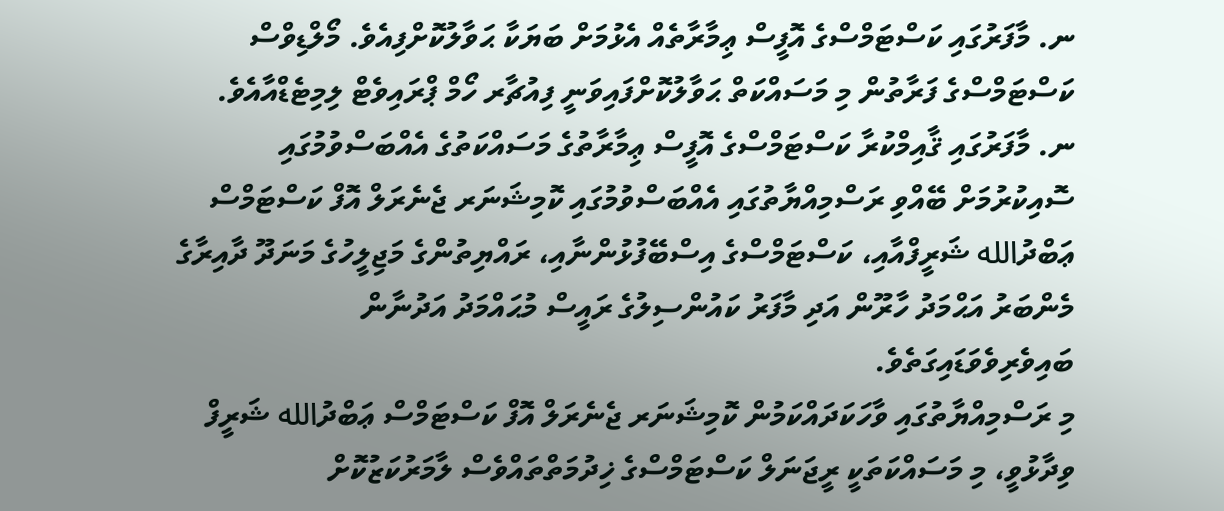ނ. މާފަރުގައި ކަސްޓަމްސްގެ އޮފީސް ޢިމާރާތެއް އެޅުމަށް ބަޔަކާ ޙަވާލުކޮށްފިއެވެ. މޯލްޑިވްސް ކަސްޓަމްސްގެ ފަރާތުން މި މަސައްކަތް ޙަވާލުކޮށްފައިވަނީ ފިއުޗާރ ހޯމް ޕްރައިވެޓް ލިމިޓެޑްއާއެވެ.
ނ. މާފަރުގައި ޤާއިމްކުރާ ކަސްޓަމްސްގެ އޮފީސް ޢިމާރާތުގެ މަސައްކަތުގެ އެއްބަސްވުމުގައި ސޮއިކުރުމަށް ބޭއްވި ރަސްމިއްޔާތުގައި އެއްބަސްވުމުގައި ކޮމިޝަނަރ ޖެނެރަލް އޮފް ކަސްޓަމްސް ޢަބްދުالله ޝަރީފްއާއި، ކަސްޓަމްސްގެ އިސްބޭފުޅުންނާއި، ރައްޔިތުންގެ މަޖިލީހުގެ މަނަދޫ ދާއިރާގެ މެންބަރު އަޙްމަދު ހާރޫން އަދި މާފަރު ކައުންސިލުގެ ރައީސް މުޙައްމަދު އަދުނާން ބައިވެރިވެވަޑައިގަތެވެ.
މި ރަސްމިއްޔާތުގައި ވާހަކަދައްކަމުން ކޮމިޝަނަރ ޖެނެރަލް އޮފް ކަސްޓަމްސް ޢަބްދުالله ޝަރީފް ވިދާޅުވީ، މި މަސައްކަތަކީ ރީޖަނަލް ކަސްޓަމްސްގެ ޚިދުމަތްތައްވެސް ލާމަރުކަޒުކޮށް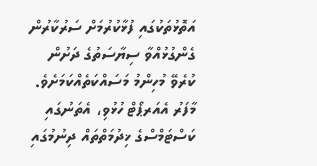އަތޮޅުތަކުގައި ފުޅާކުރުމަށް ސަރުކާރުން ގެންގުޅުއްވާ ސިޔާސަތުގެ ދަށުން ކުރެވޭ މުހިންމު މަސައްކަތެއްކަމަށެވެ. މާފަރު އެއަރޕޯޓް ހުޅުވި، އެތަނުގައި ކަސްޓަމްސްގެ ޚިދުމަތްތައް ދިނުމުގައި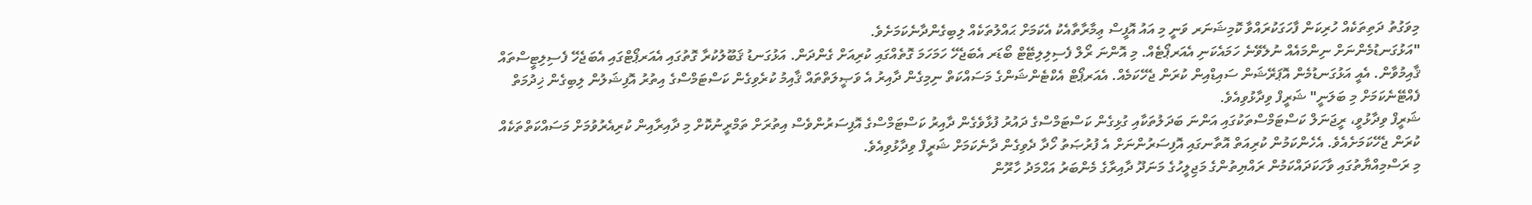މިވަގުތު ދަތިތަކެއް ހުރިކަން ފާހަގަކުރައްވާ ކޮމިޝަނަރ ވަނީ މި އައު އޮފީސް ޢިމާރާތާއެކު އެކަމަށް ޙައްލުތަކެއް ލިބިގެންދާނެކަމަށެވެ.
"އަޅުގަނޑުމެންނަށް ނިންމައެއް ނުލެވޭނެ ހަމައެކަނި އެއަރޕޯޓެއް. މި އޮންނަ ރޯލް ފެސިލިލިޓޭޓް ބޯޑަރ އެބަޖެހޭ ހަމަހަމަ ގޮތެއްގައި ކުރިއަށް ގެންދަން. އަޅުގަނޑު ޤަބޫލުކުރާ ގޮތުގައި އެއަރޕޯޓްގައި އެބަޖެހޭ ފެސިލިޓީސްތައް ޤާއިމުވާން. އެއީ އަޅުގަނޑުމެން އޮޕަރޭޝަން ސައިޑްއިން ކުރަން ޖެހޭކަމެއް. އެއަރޕޯޓް އެކްޓެންޝަންގެ މަސައްކަތް ނިމިގެން ދާއިރު އެ ވަޞީލަތްތައް ޤާއިމު ކުރެވިގެން ކަސްޓަމްސްގެ އިތުރު އޮފިޝަލުން ލިބިގެން ޚިދުމަތް ފެއްޓޭނެކަމަށް މި ބަލަނީ" ޝަރީފް ވިދާޅުވިއެވެ.
ޝަރީފް ވިދާޅުވީ، ރީޖަނަލް ކަސްޓަމްސްތަކުގައި އަންނަ ބަދަލުތަކާއި ގުޅިގެން ކަސްޓަމްސްގެ ދައުރު ފުޅާވެގެން ދާއިރު ކަސްޓަމްސްގެ އޮފިސަރުންވެސް އިތުރަށް ތަމްރީނުކޮށް މި ދާއިރާއިން ކުރިއެރުވުމަށް މަސައްކަތްތަކެއް ކުރަން ޖެހޭކަމަށެއެވެ. އެހެންކަމުން ކުރިއަތް އޮތާނގައި އޮފިސަރުންނަށް އެ ފުރުޞަތު ހޯދާ ދެވިގެން ދާނެކަމަށް ޝަރީފް ވިދާޅުވިއެވެ.
މި ރަސްމިއްޔާތުގައި ވާހަކަދައްކަމުން ރައްޔިތުންގެ މަޖިލީހުގެ މަނަދޫ ދާއިރާގެ މެންބަރު އަޙްމަދު ހާރޫން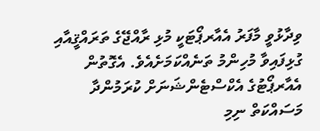ވިދާޅުވީ މާފަރު އެއާރޕޯޓަކީ މުޅި ރާއްޖޭގެ ތަރައްޤީއާއި ގުޅިފައިވާ މުހިންމު ތަނެއްކަމަށެއެވެ. އެގޮތުން އެއާރޕޯޓުގެ އެކްސްޓެންޝަނަށް ކުރަމުންދާ މަސައްކަތް ނިމި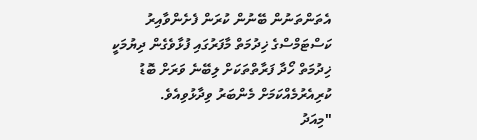އެތަންތަނުން ބޭނުން ކުރަން ފެށެންވާއިރު ކަސްޓަމްސްގެ ޚިދުމަތް މާފަރުގައި ފުޅާވެގެން ދިޔުމަކީ ޚިދުމަތް ހޯދާ ފަރާތްތަކަށް ލިބޭނެ ވަރަށް ބޮޑު ކުރިއެރުމެއްކަމަށް މެންބަރު ވިދާޅުވިއެވެ.
"މިއަދު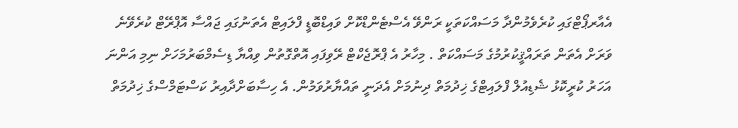އެއާރޕޯޓްގައި ކުރެވެމުންދާ މަސައްކަތަކީ ރަންވޭ އެސްޓެންޑްކޮށް ވައިޑްބޮޑީ ފްލައިޓް އެތަނުގައި ޖައްސާ އޮޕްރޭޓް ކުރެވޭނެ ވަރަށް އެތަން ތަރައްޤީކުރުމުގެ މަސައްކަތް . މިހާރު އެ ޕްރޮޖެކްޓް ރޭވިފައި އޮތްގޮތުން ވިއްޔާ ޑިސެމްބަރުމަހަށް ނިމި އަންނަ އަހަރު ކުރީކޮޅު ޝެޑިއުލް ފްލައިޓްގެ ޚިދުމަތް ދިނުމަށް އެދަނީ ތައްޔާރުވަމުން. އެ ހިސާބަށްދާއިރު ކަސްޓަމްސްގެ ޚިދުމަތް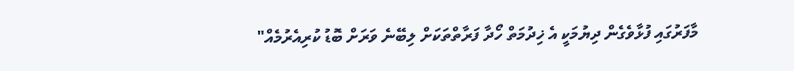މާފަރުގައި ފުޅާވެގެން ދިޔުމަކީ އެ ޚިދުމަތް ހޯދާ ފަރާތްތަކަށް ލިބޭނެ ވަރަށް ބޮޑު ކުރިއެރުމެއް"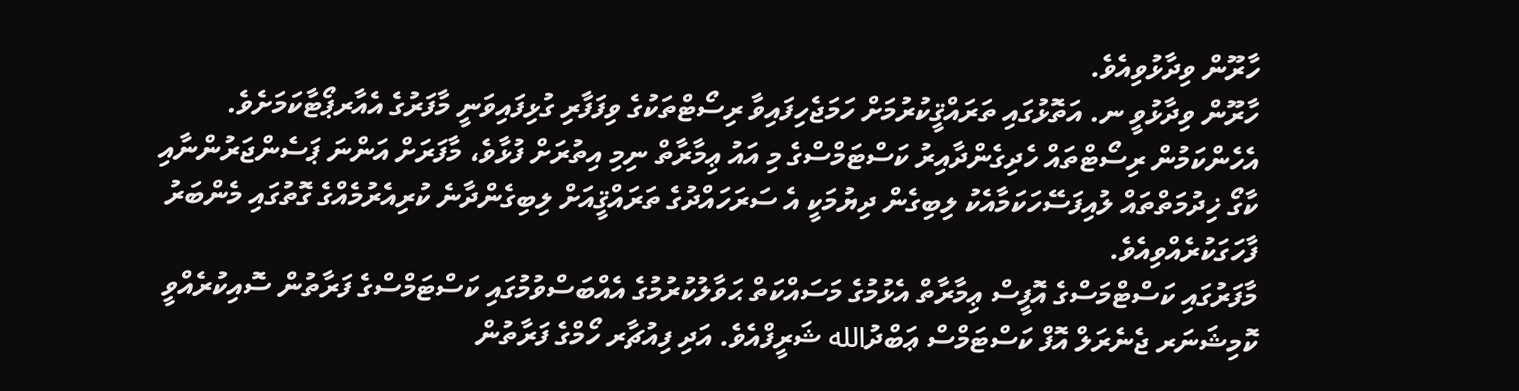ހާރޫން ވިދާޅުވިއެވެ.
ހާރޫން ވިދާޅުވީ ނ. އަތޮޅުގައި ތަރައްޤީކުރުމަށް ހަމަޖެހިފައިވާ ރިސޯޓްތަކުގެ ވިފަފާރި ގުޅިފައިވަނީ މާފަރުގެ އެއާރޕޯޓާކަމަށެވެ. އެހެންކަމުން ރިސޯޓްތައް ހެދިގެންދާއިރު ކަސްޓަމްސްގެ މި އައު ޢިމާރާތް ނިމި އިތުރަށް ފުޅާވެ، މާފަރަށް އަންނަ ޕަސެންޖަރުންނާއި ކާގޯ ޚިދުމަތްތައް ލުއިފަސޭހަކަމާއެކު ލިބިގެން ދިޔުމަކީ އެ ސަރަހައްދުގެ ތަރައްޤީއަށް ލިބިގެންދާނެ ކުރިއެރުމެއްގެ ގޮތުގައި މެންބަރު ފާހަގަކުރެއްވިއެވެ.
މާފަރުގައި ކަސްޓްމަސްގެ އޮފީސް ޢިމާރާތް އެޅުމުގެ މަސައްކަތް ޙަވާލުކުރުމުގެ އެއްބަސްވުމުގައި ކަސްޓަމްސްގެ ފަރާތުން ސޮއިކުރެއްވީ ކޮމިޝަނަރ ޖެނެރަލް އޮފް ކަސްޓަމްސް ޢަބްދުالله ޝަރީފްއެވެ. އަދި ފިއުޗާރ ހޯމްގެ ފަރާތުން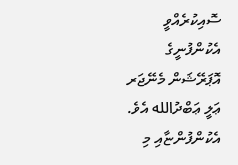ސޮއިކުރެއްވީ އެކުންފުނީގެ އޮޕަރޭޝަން މެނޭޖަރ ޢަލީ ޢަބްދުالله އެވެ. އެކުންފުންޏާއި މި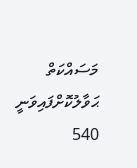މަސައްކަތް ޙަވާލުކޮށްފައިވަނީ 540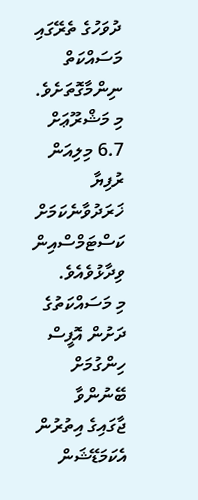ދުވަހުގެ ތެރޭގައި މަސައްކަތް ނިންމާގޮތަށެވެ. މި މަޝްރޫޢަށް 6.7 މިލިއަން ރުފިޔާ ޚަރަދުވާނެކަމަށް ކަސްޓަމްސްއިން ވިދާޅުވެއެވެ.
މި މަސައްކަތުގެ ދަށުން އޮފީސް ހިންގުމަށް ބޭނުންވާ ޖާގައިގެ އިތުރުން އެކަމަޑޭޝަން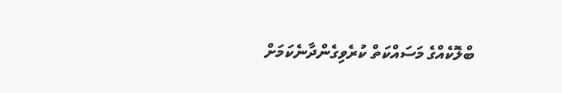ބްލޮކެއްގެ މަސައްކަތް ކުރެވިގެންދާނެކަމަށް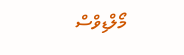މޯލްޑިވްސް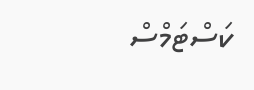ކަސްޓަމްސް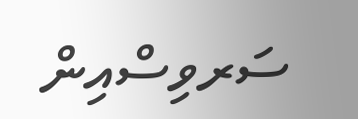ސަރވިސްއިން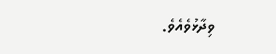ވިދާޅުވެއެވެ.